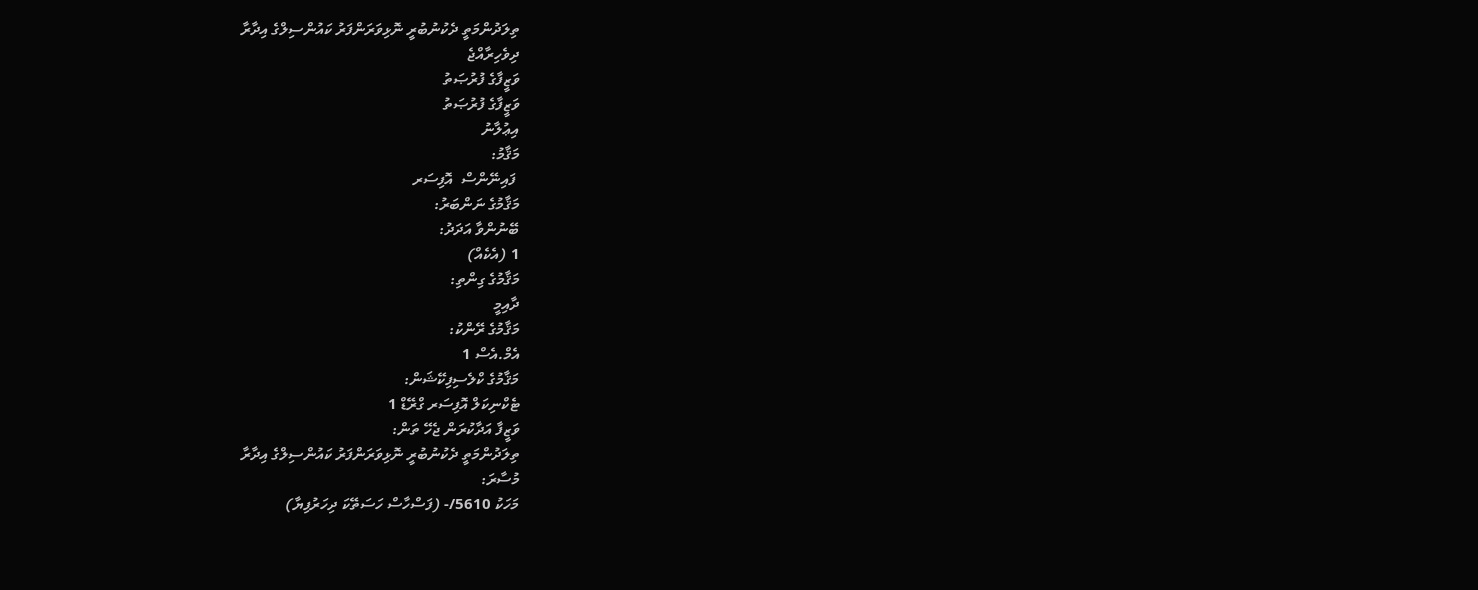ތިލަދުންމަތީ ދެކުނުބުރީ ނޮޅިވަރަންފަރު ކައުންސިލްގެ އިދާރާ
ދިވެހިރާއްޖެ
ވަޒީފާގެ ފުރުޞަތު
ވަޒީފާގެ ފުރުޞަތު
އިޢުލާނު
މަޤާމު:
 ފައިނޭންސް  އޮފިސަރ
މަޤާމުގެ ނަންބަރު:
ބޭނުންވާ އަދަދު:
1 (އެކެއް)
މަޤާމުގެ ގިންތި:
ދާއިމީ
މަޤާމުގެ ރޭންކު:
އެމް.އެސް 1
މަޤާމުގެ ކްލެސިފިކޭޝަން:
ޓެކްނިކަލް އޮފިސަރ ގްރޭޑް 1
ވަޒީފާ އަދާކުރަން ޖެހޭ ތަން:
ތިލަދުންމަތީ ދެކުނުބުރީ ނޮޅިވަރަންފަރު ކައުންސިލްގެ އިދާރާ
މުސާރަ:
މަހަކު 5610/- (ފަސްހާސް ހަސަތޭކަ ދިހަރުފިޔާ)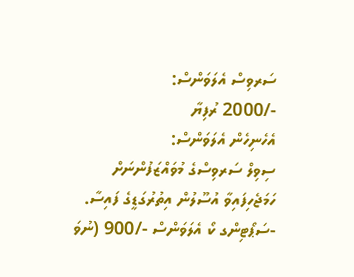ސަރވިސް އެލަވަންސް:
-/2000 ރުފިޔާ
އެހެނިހެން އެލަވަންސް:
ސިވިލް ސަރވިސްގެ މުވައްޒަފުންނަށް ހަމަޖެހިފައިވާ އުސޫލުން އިތުރުގަޑީގެ ފައިސާ.
-ސަޕޯޓިންގ ކޯ އެލަވަންސް -/900 (ނުވަ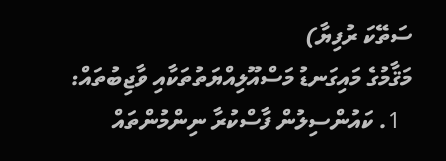ސަތޭކަ ރުފިޔާ)
މަޤާމުގެ މައިގަނޑު މަސްއޫލިއްޔަތުތަކާއި ވާޖިބުތައް:
  1. ކައުންސިލުން ފާސްކުރާ ނިންމުންތައް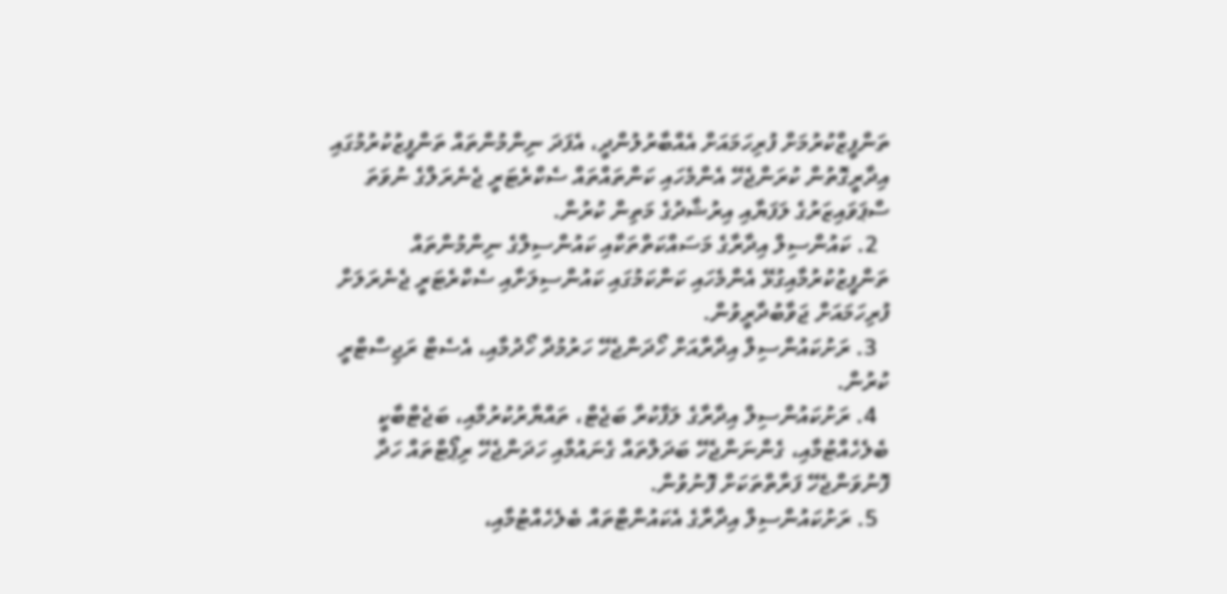ތަންފީޒްކުރުމަށް ފުރިހަމައަށް އެއްބާރުލުންދީ، އެފަދަ ނިންމުންތައް ތަންފީޒުކުރުމުގައި އިދާރީގޮތުން ކުރަންޖެހޭ އެންމެހައި ކަންތައްތައް ސެކްރެޓަރީ ޖެނެރަލްގެ ނުވަތަ ސްޕަވައިޒަރުގެ ލަފަޔާއި އިރުޝާދުގެ މަތިން ކުރުން.
  2. ކައުންސިލް އިދާރާގެ މަސައްކަތްތަކާއި ކައުންސިލްގެ ނިންމުންތައް ތަންފީޒުކުރުމާއިގުޅޭ އެންމެހައި ކަންކަމުގައި ކައުންސިލަށާއި ސެކްރެޓަރީ ޖެނެރަލަށް ފުރިހަމައަށް ޖަވާބުދާރީވުން.
  3. ރަށުކައުންސިލް އިދާރާއަށް ހޯދަންޖެހޭ ހަރުމުދާ ހޯދުމާއި، އެސެޓް ރަޖިސްޓްރީ ކުރުން.
  4. ރަށުކައުންސިލް އިދާރާގެ ލަފާކުރާ ބަޖެޓް، ތައްޔާރުކުރުމާއި، ބަޖެޓްބާކީ ބެލެހެއްޓުމާއި، ގެންނަންޖެހޭ ބަދަލްތައް ގެނައުމާއި ހަދަންޖެހޭ ރިޕޯޓްތައް ހަދާ ފޮނުވަންޖެހޭ ފަރާތްތަކަށް ފޮނުވުން.
  5. ރަށުކައުންސިލް އިދާރާގެ އެކައުންޓްތައް ބެލެހެއްޓުމާއި،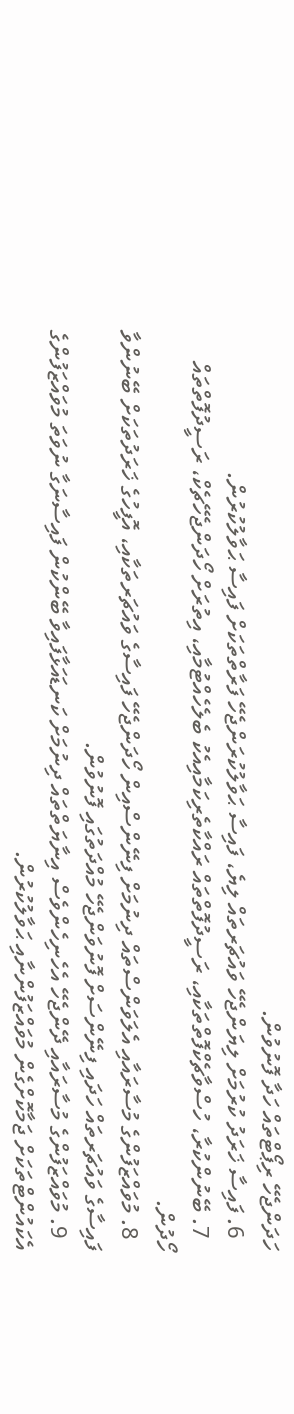ހަދަންޖެހޭ ރިޕޯޓްތައް ހަދާ ފޮނުވުން.
  6. ފައިސާ ޚަރަދު ކުރުމަށް ލިޔަންޖެހޭ ވައުޗަރތައް ލިޔެ، ފައިސާ ޙަވާލުކުރަންޖެހޭ ފަރާތްތަކަށް ފައިސާ ޙަވާލުކުރުން.
  7. ބޭނުންކުރާ، ހުސްވާޗެކްފޮތްތަކާއި، ރަސީދުފޮތްތައް ރައްކާތެރިކަމާއިއެކު ބެލެހެއްޓުމާއި، އިތުރަށް ހޯދަންޖެހޭޗެކް، ރަސީދުފޮތްތައް ހޯދުން.
  8. މުވައްޒަފުންގެ މުސާރައާއި އެލަވަންސްތައް ދިނުމަށް ފިނޭންސްއިން ހޯދަންޖެހޭ ފައިސާގެ ވައުޗަރތަކާއި، އޮފީހުގެ ޚަރަދުތަކަށް ބޭނުންވާ ފައިސާގެ ވައުޗަރތައް ހަދައި ފިނޭންސަށް ފޮނުވަންޖެހޭ މުއްދަތުގައި ފޮނުވުން.
  9. މުވައްޒަފުންގެ މުސާރައާއި ދޭންޖެހޭ އެހެނިހެންވެސް އިނާޔަތްތައް ދިނުމަށް ކަނޑައަޅާފައިވާ ބޭންކުން ފައިސާނަގާ ނުވަތަ މުވައްޒަފުންގެ އެކައުންޓްތަކަށް ޖަމާކޮށްގެން މުވައްޒަފުންނާއި ޙަވާލުކުރުން.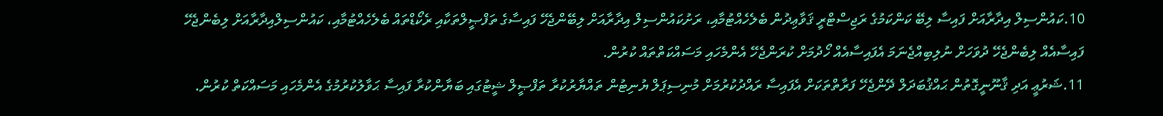10.ކައުންސިލް އިދާރާއަށް ފައިސާ ލިބޭ ކަންކަމުގެ ރަޖިސްޓްރީ ޤަވާޢިދުން ބެލެހެއްޓުމާއި، ރަށުކައުންސިލް އިދާރާއަށް ލިބޭންޖެހޭ ފައިސާގެ ތަފްޞީލްތަކާއި ރެކޯޑްތައް ބެލެހެއްޓުމާއި، ކައުންސިލްއިދާރާއަށް ލިބެންޖެހޭ ފައިސާއެއް ލިބެންޖެހޭ ދުވަހަށް ނުލިބިއްޖެނަމަ އެފައިސާއެއް ހޯދުމަށް ކުރަންޖެހޭ އެންމެހައި މަސައްކަތްތައް ކުރުން.
11.ޝަރުޢީ އަދި ޤާނޫނީގޮތުން ޙައްޤުބަދަލް ދޭންޖެހޭ ފަރާތްތަކަށް އެފައިސާ ރައްދުކުރުމަށް މުނިސިޕަލް ޔުނިޓުން ތައްޔާރުކުރާ ތަފްޞީލް ޝީޓުގައި ބަޔާންކުރާ ފައިސާ ޙަވާލުކުރުމުގެ އެންމެހައި މަސައްކަތް ކުރުން.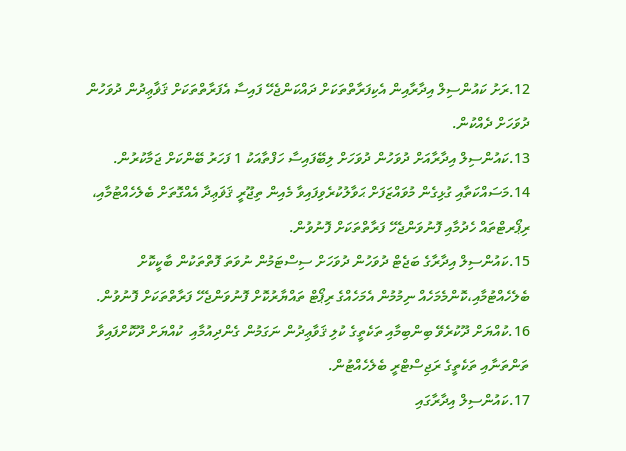12.ރަށު ކައުންސިލް އިދާރާއިން އެކިފަރާތްތަކަށް ދައްކަންޖެހޭ ފައިސާ އެފަރާތްތަކަށް ޤަޥާޢިދުން ދުވަހުން ދުވަހަށް ދެއްކުން.
13.ކައުންސިލް އިދާރާއަށް ދުވަހުން ދުވަހަށް ލިބޭފައިސާ ހަފްތާއަކު 1 ފަހަރު ބޭންކަށް ޖަމާކުރުން.
14.މަސައްކަތާއި ގުޅިގެން މުވައްޒަފަށް ޙަވާލުކުރެވިފައިވާ މެއިން ތިޖޫރީ ޤަޥަޢިދާ އެއްގޮތަށް ބެލެހެއްޓުމާއި، ރިޕޯރޓްތައް ހެދުމާއި ފޮނުވަންޖެހޭ ފަރާތްތަކަށް ފޮނުވުން.
15.ކައުންސިލް އިދާރާގެ ބަޖެޓް ދުވަހުން ދުވަހަށް ސިސްޓަމުން ނުވަތަ ފޮތްތަކުން ބާކީކޮށް ބެލެހެއްޓުމާއި،ކޮންމެމަހެއް ނިމުމުން އެމަހެއްގެ ރިޕޯޓް ތައްޔާރުކޮށް ފޮނުވަންޖެހޭ ފަރާތްތަކަށް ފޮނުވުން.
16.ކުއްޔަށް ދޫކުރެވޭ ބިންބިމާއި ތަކެތީގެ ކުލި ޤަވާޢިދުން ނަގަމުން ގެންދިއުމާއި  ކުއްޔަށް ދޫކޮށްފައިވާ ތަންތަނާއި ތަކެތީގެ ރަޖިސްޓްރީ ބެލެހެއްޓުން.
17.ކައުންސިލް އިދާރާގައި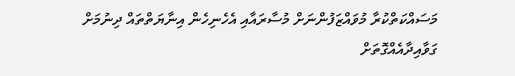މަސައްކަތްކުރާ މުވައްޒަފުންނަށް މުސާރައާއި އެހެނިހެން އިނާޔަތްތައް ދިނުމަށް ގަވާއިދާއެއްގޮތަށް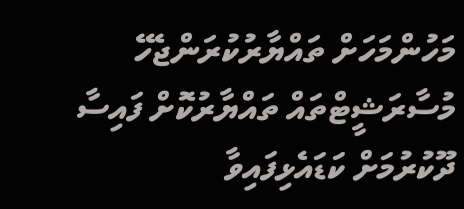މަހުންމަހަށް ތައްޔާރުކުރަންޖެހޭ މުސާރަޝީޓްތައް ތައްޔާރުކޮށް ފައިސާ ދޫކުރުމަށް ކަޑައެޅިފައިވާ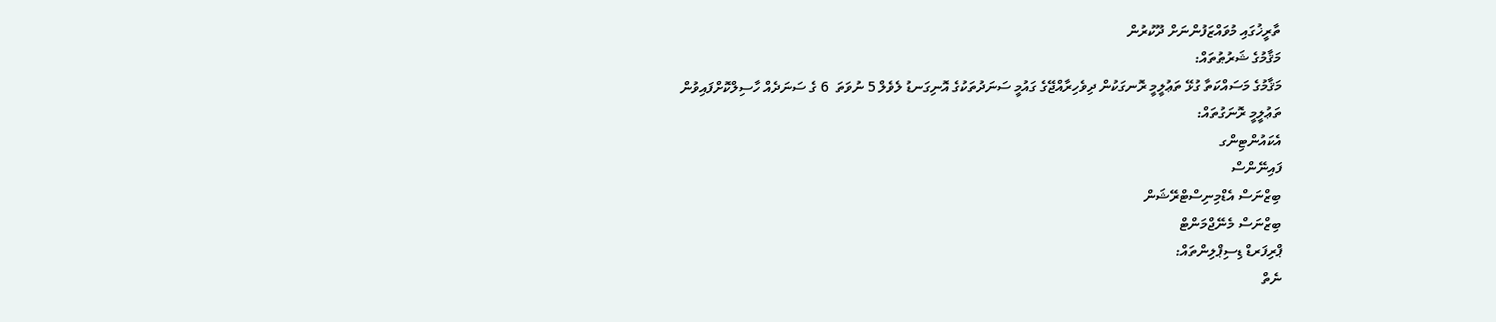ތާރީޚުގައި މުވައްޒަފުންނަށް ދޫކުރުން
މަޤާމުގެ ޝަރުޠުތައް:
މަޤާމުގެ މަސައްކަތާ ގުޅޭ ތަޢުލީމީ ރޮނގަކުން ދިވެހިރާއްޖޭގެ ގައުމީ ސަނަދުތަކުގެ އޮނިގަނޑު ލެވެލް 5 ނުވަތަ  6 ގެ ސަނަދެއް ހާސިލްކޮށްފައިވުން
ތަޢުލީމީ ރޮނަގުތައް:
އެކައުންޓިންގ
ފައިނޭންސް
ބިޒްނަސް އެޑްމިނިސްޓްރޭޝަން
ބިޒްނަސް މެނޭޖްމަންޓް
ޕްރިފަރޑް ޑިސިޕްލިންތައް:
ނެތް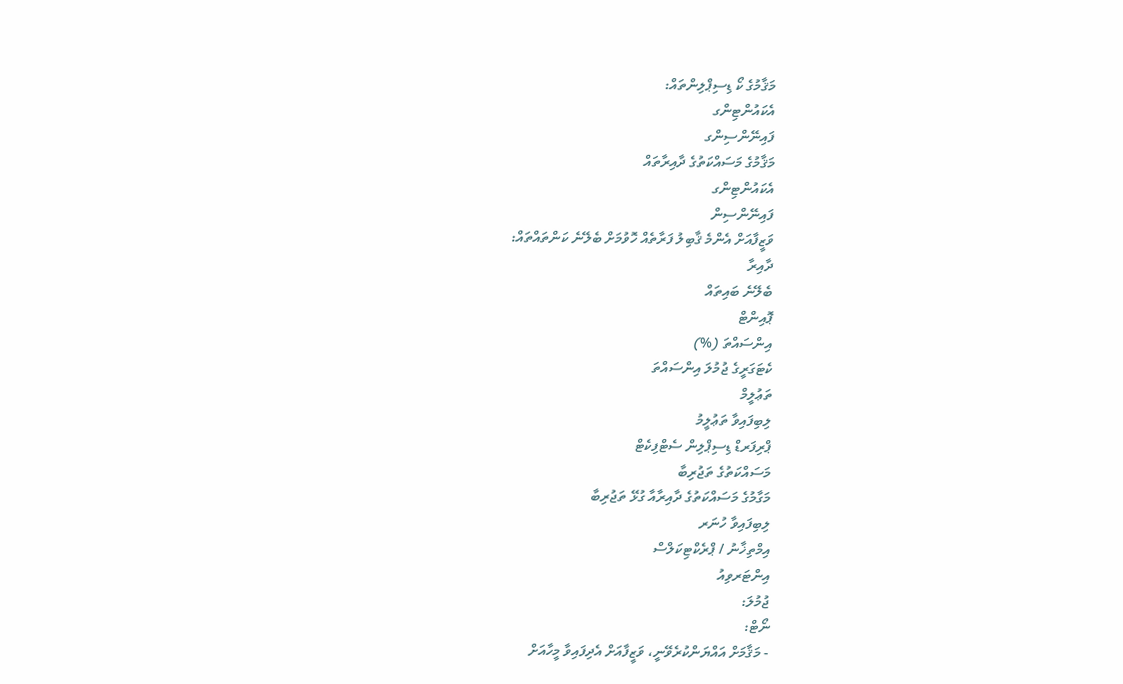މަޤާމުގެ ކޯ ޑިސިޕްލިންތައް:
އެކައުންޓިންގ
ފައިނޭންސިންގ
މަޤާމުގެ މަސައްކަތުގެ ދާއިރާތައް
އެކައުންޓިންގ
ފައިނޭންސިން
ވަޒީފާއަށް އެންމެ ޤާބިލު ފަރާތެއް ހޮވުމަށް ބެލޭނެ ކަންތައްތައް:
ދާއިރާ
ބެލޭނެ ބައިތައް
ޕޮއިންޓް
އިންސައްތަ (%)
ކެޓަގަރީގެ ޖުމުލަ އިންސައްތަ
ތަޢުލީމް
ލިބިފައިވާ ތަޢުލީމު
ޕްރިފަރޑް ޑިސިޕްލިން ސެޓްފިކެޓް
މަސައްކަތުގެ ތަޖުރިބާ
މަގާމުގެ މަސައްކަތުގެ ދާއިރާއާ ގުޅޭ ތަޖުރިބާ
ލިބިފައިވާ ހުނަރ
އިމްތިޚާނު / ޕްރެކްޓިކަލްސް
އިންޓަރވިއު
ޖުމުލަ:
ނޯޓް:
- މަޤާމަށް އައްޔަންކުރެވޭނީ، ވަޒީފާއަށް އެދިފައިވާ މީހާއަށް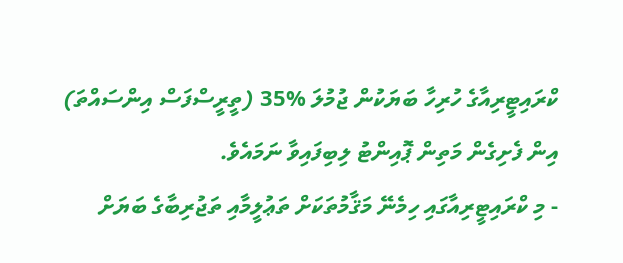ކްރައިޓީރިއާގެ ހުރިހާ ބަޔަކުން ޖުމުލަ %35 (ތީރީސްފަސް އިންސައްތަ) އިން ފެށިގެން މަތިން ޕޮއިންޓު ލިބިފައިވާ ނަމައެވެ.
- މި ކްރައިޓީރިއާގައި ހިމެނޭ މަޤާމުތަކަށް ތަޢުލީމާއި ތަޖުރިބާގެ ބަޔަށް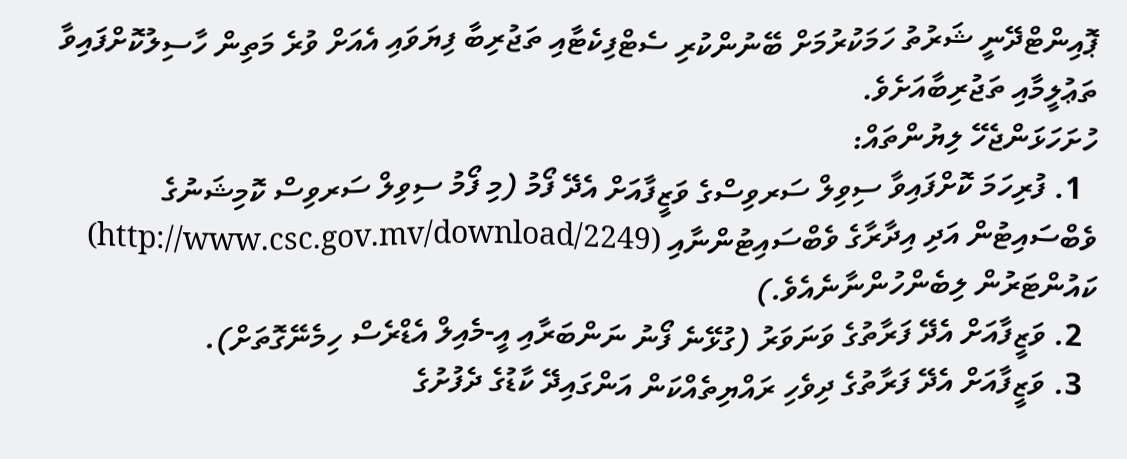ޕޮއިންޓްދޭނީ ޝަރުތު ހަމަކުރުމަށް ބޭނުންކުރި ސެޓްފިކެޓާއި ތަޖުރިބާ ފިޔަވައި އެއަށް ވުރެ މަތިން ހާސިލުކޮށްފައިވާ ތަޢުލީމާއި ތަޖުރިބާއަށެވެ.
ހުށަހަޅަންޖެހޭ ލިޔުންތައް:
  1. ފުރިހަމަ ކޮށްފައިވާ ސިވިލް ސަރވިސްގެ ވަޒީފާއަށް އެދޭ ފޯމު (މި ފޯމު ސިވިލް ސަރވިސް ކޮމިޝަނުގެ ވެބްސައިޓުން އަދި އިދާރާގެ ވެބްސައިޓުންނާއި (http://www.csc.gov.mv/download/2249) ކައުންޓަރުން ލިބެންހުންނާނެއެވެ.)
  2. ވަޒީފާއަށް އެދޭ ފަރާތުގެ ވަނަވަރު (ގުޅޭނެ ފޯނު ނަންބަރާއި އީ-މެއިލް އެޑްރެސް ހިމެނޭގޮތަށް).
  3. ވަޒީފާއަށް އެދޭ ފަރާތުގެ ދިވެހި ރައްޔިތެއްކަން އަންގައިދޭ ކާޑުގެ ދެފުށުގެ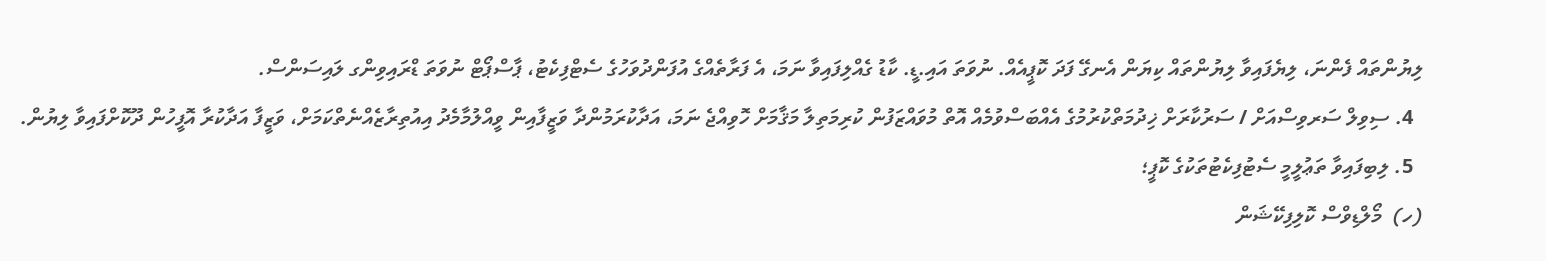ލިޔުންތައް ފެންނަ، ލިޔެފައިވާ ލިޔުންތައް ކިޔަން އެނގޭ ފަދަ ކޮޕީއެއް. ނުވަތަ އައި.ޑީ. ކާޑު ގެއްލިފައިވާ ނަމަ، އެ ފަރާތެއްގެ އުފަންދުވަހުގެ ސެޓްފިކެޓު، ޕާސްޕޯޓް ނުވަތަ ޑްރައިވިންގ ލައިސަންސް.
  4. ސިވިލް ސަރވިސްއަށް / ސަރުކާރަށް ޚިދުމަތްކުރުމުގެ އެއްބަސްވުމެއް އޮތް މުވައްޒަފުން ކުރިމަތިލާ މަޤާމަށް ހޮވިއްޖެ ނަމަ، އަދާކުރަމުންދާ ވަޒީފާއިން ވީއްލުމާމެދު އިއުތިރާޒެއްނެތްކަމަށް، ވަޒީފާ އަދާކުރާ އޮފީހުން ދޫކޮށްފައިވާ ލިޔުން.
  5. ލިބިފައިވާ ތަޢުލީމީ ސެޓުފިކެޓުތަކުގެ ކޮޕީ؛
(ހ)  މޯލްޑިވްސް ކޮލިފިކޭޝަން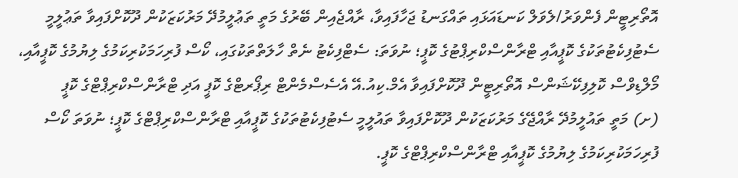އޮތޯރިޓީން ފެންވަރު/ލެވަލް ކަނޑައަޅައި ތައްގަނޑު ޖަހާފައިވާ، ރާއްޖެއިން ބޭރުގެ މަތީ ތަޢުލީމުދޭ މަރުކަޒަކުން ދޫކޮށްފައިވާ ތަޢުލީމީ ސެޓުފިކެޓުތަކުގެ ކޮޕީއާއި ޓްރާންސްކްރިޕްޓުގެ ކޮޕީ؛ ނުވަތަ: ސެޓްފިކެޓު ނެތް ހާލަތްތަކުގައި، ކޯސް ފުރިހަމަކުރިކަމުގެ ލިޔުމުގެ ކޮޕީއާއި، މޯލްޑިވްސް ކޮލިފިކޭޝަންސް އޮތޯރިޓީން ދޫކޮށްފައިވާ އެމް.ކިއު.އޭ އެސެސްމެންޓް ރިޕޯރޓްގެ ކޮޕީ އަދި ޓްރާންސްކްރިޕްޓްގެ ކޮޕީ
(ށ) މަތީ ތައުލީމުދޭ ރާއްޖޭގެ މަރުކަޒަކުން ދޫކޮށްފައިވާ ތައުލީމީ ސެޓުފިކެޓުތަކުގެ ކޮޕީއާއި ޓްރާންސްކްރިޕްޓްގެ ކޮޕީ؛ ނުވަތަ ކޯސް ފުރިހަމަކުރިކަމުގެ ލިޔުމުގެ ކޮޕީއާއި ޓްރާންސްކްރިޕްޓްގެ ކޮޕީ.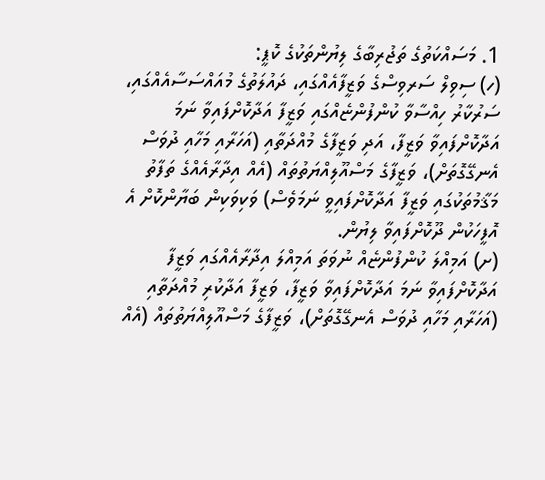1. މަސައްކަތުގެ ތަޖުރިބާގެ ލިޔުންތަކުގެ ކޮޕީ:
(ހ) ސިވިލް ސަރވިސްގެ ވަޒީފާއެއްގައި، ދައުލަތުގެ މުއައްސަސާއެއްގައި، ސަރުކާރު ހިއްސާވާ ކުންފުންޏެއްގައި ވަޒީފާ އަދާކޮށްފައިވާ ނަމަ އަދާކޮށްފައިވާ ވަޒީފާ، އަދި ވަޒީފާގެ މުއްދަތާއި (އަހަރާއި މަހާއި ދުވަސް އެނގޭގޮތަށް)، ވަޒީފާގެ މަސްއޫލިއްޔަތުތައް (އެއް އިދާރާއެއްގެ ތަފާތު މަޤާމުތަކުގައި ވަޒީފާ އަދާކޮށްފައިވީ ނަމަވެސް) ވަކިވަކިން ބަޔާންކޮށް އެ އޮފީހަކުން ދޫކޮށްފައިވާ ލިޔުން.
(ށ) އަމިއްލަ ކުންފުންޏެއް ނުވަތަ އަމިއްލަ އިދާރާއެއްގައި ވަޒީފާ އަދާކޮށްފައިވާ ނަމަ އަދާކޮށްފައިވާ ވަޒީފާ، ވަޒީފާ އަދާކުރި މުއްދަތާއި (އަހަރާއި މަހާއި ދުވަސް އެނގޭގޮތަށް)، ވަޒީފާގެ މަސްއޫލިއްޔަތުތައް (އެއް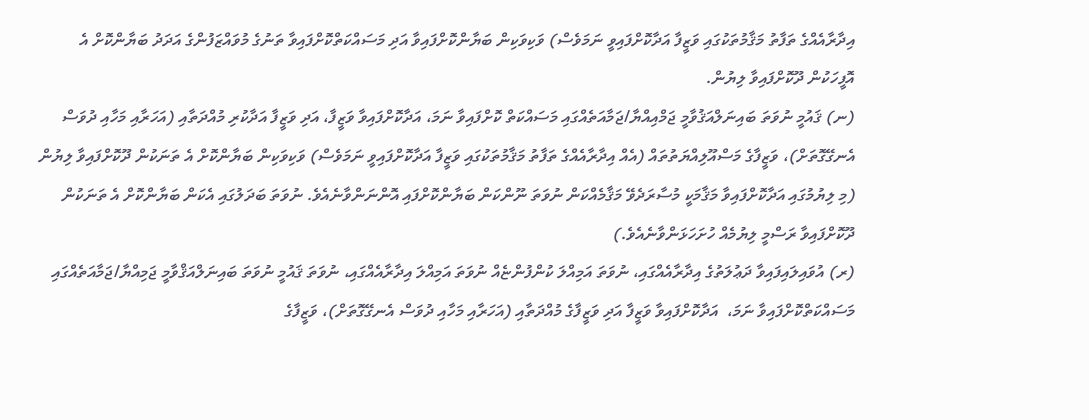އިދާރާއެއްގެ ތަފާތު މަޤާމުތަކުގައި ވަޒީފާ އަދާކޮށްފައިވީ ނަމަވެސް) ވަކިވަކިން ބަޔާންކޮށްފައިވާ އަދި މަސައްކަތްކޮށްފައިވާ ތަނުގެ މުވައްޒަފުންގެ އަދަދު ބަޔާންކޮށް އެ އޮފީހަކުން ދޫކޮށްފައިވާ ލިޔުން.
(ނ) ޤައުމީ ނުވަތަ ބައިނަލްއަޤުވާމީ ޖަމްއިއްޔާ/ޖަމާއަތެއްގައި މަސައްކަތް ކޮށްފައިވާ ނަމަ، އަދާކޮށްފައިވާ ވަޒީފާ، އަދި ވަޒީފާ އަދާކުރި މުއްދަތާއި (އަހަރާއި މަހާއި ދުވަސް އެނގޭގޮތަށް)، ވަޒީފާގެ މަސްއޫލިއްޔަތުތައް (އެއް އިދާރާއެއްގެ ތަފާތު މަޤާމުތަކުގައި ވަޒީފާ އަދާކޮށްފައިވީ ނަމަވެސް) ވަކިވަކިން ބަޔާންކޮށް އެ ތަނަކުން ދޫކޮށްފައިވާ ލިޔުން (މި ލިޔުމުގައި އަދާކޮށްފައިވާ މަޤާމަކީ މުސާރަދެވޭ މަޤާމެއްކަން ނުވަތަ ނޫންކަން ބަޔާންކޮށްފައި އޮންނަންވާނެއެވެ. ނުވަތަ ބަދަލުގައި އެކަން ބަޔާންކޮށް އެ ތަނަކުން ދޫކޮށްފައިވާ ރަސްމީ ލިޔުމެއް ހުށަހަޅަންވާނެއެވެ.)
(ރ) އުވައިލައިފައިވާ ދަޢުލަތުގެ އިދާރާއެއްގައި، ނުވަތަ އަމިއްލަ ކުންފުންޏެއް ނުވަތަ އަމިއްލަ އިދާރާއެއްގައި، ނުވަތަ ޤައުމީ ނުވަތަ ބައިނަލްއަޤްވާމީ ޖަމިއްޔާ/ޖަމާއަތެއްގައި މަސައްކަތްކޮށްފައިވާ ނަމަ،  އަދާކޮށްފައިވާ ވަޒީފާ އަދި ވަޒީފާގެ މުއްދަތާއި (އަހަރާއި މަހާއި ދުވަސް އެނގޭގޮތަށް)، ވަޒީފާގެ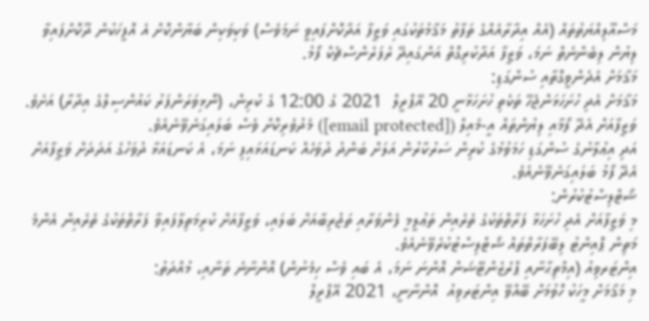މަސްއޫލިއްޔަތުތައް (އެއް އިދާރާއެއްގެ ތަފާތު މަޤާމުތަކުގައި ވަޒީފާ އަދާކޮށްފައިވީ ނަމަވެސް) ވަކިވަކިން ބަޔާންކޮށް އެ އޮފީހަކުން ދޫކޮށްފައިވާ ލިޔުން ލިބެންނެތް ނަމަ، ވަޒީފާ އަދާކުރިގޮތް އަންގައިދޭ ރެފަރެންސްޗެކް ފޯމު.
މަޤާމަށް އެދެންވީގޮތާއި ސުންގަޑި:
މަޤާމަށް އެދި ހުށަހަޅަންޖެހޭ ތަކެތި ހުށަހަޅާނީ 20 އޭޕްރީލް  2021 ގެ 12:00 ގެ ކުރިން، (ނޮޅިވަރަންފަރު ކައުންސިލްގެ އިދާރާ) އަށެވެ. ވަޒީފާއަށް އެދޭ ފޯމާއި ލިޔުންތައް އީ-މެއިލް ([email protected]) މެދުވެރިކޮށް ވެސް ބަލައިގަނެވޭނެއެވެ.
އަދި އިޢުލާނުގެ ސުންގަޑި ހަމަވުމުގެ ކުރިން ސަރުކާރުން އަލަށް ބަންދު ދުވަހެއް ކަނޑައަޅައިފި ނަމަ، އެ ކަނޑައަޅާ ދުވަހުގެ އަދަދަށް ވަޒީފާއަށް އެދޭ ފޯމު ބަލައިގަނެވޭނެއެވެ.
ޝޯޓްލިސްޓުކުރުން:
މި ވަޒީފާއަށް އެދި ހުށަހަޅާ ފަރާތްތަކުގެ ތެރެއިން ތަޢުލީމީ ފެންވަރާއި ތަޖުރިބާއަށް ބަލައި، ވަޒީފާއަށް ކުރިމަތިލާފައިވާ ފަރާތްތަކުގެ ތެރެއިން އެންމެ މަތިން ޕޮއިންޓު ލިބޭފަރާތްތައް ޝޯޓްލިސްޓުކުރެވޭނެއެވެ.
އިންޓަރވިއު (އިމްތިޙާނާއި ޕްރެޒެންޓޭޝަން އޮންނަ ނަމަ، އެ ބައި ވެސް ހިމެނުން) އޮންނާނެ ތަނާއި، މުއްދަތު:
މި މަޤާމަށް މީހަކު ހޮވުމަށް ބޭއްވޭ އިންޓަރވިއު  އޮންނާނީ، 2021 އޭޕްރީލް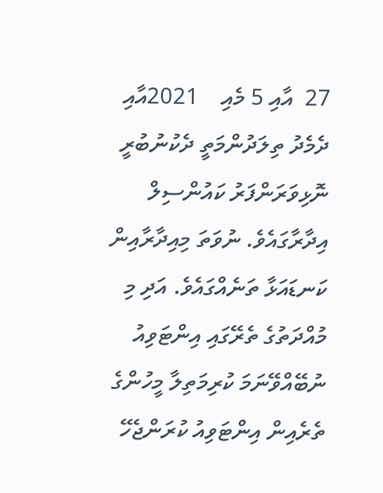27  އާއި 5 މެއި    2021އާއި ދެމެދު ތިލަދުންމަތީ ދެކުނުބުރީ ނޮޅިވަރަންފަރު ކައުންސިލް އިދާރާގައެވެ. ނުވަތަ މިއިދާރާއިން ކަނޑައަޅާ ތަނެއްގައެވެ. އަދި މި މުއްދަތުގެ ތެރޭގައި އިންޓަވިއު ނުބޭއްވޭނަމަ ކުރިމަތިލާ މީހުންގެ ތެރެއިން އިންޓަވިއު ކުރަންޖެހޭ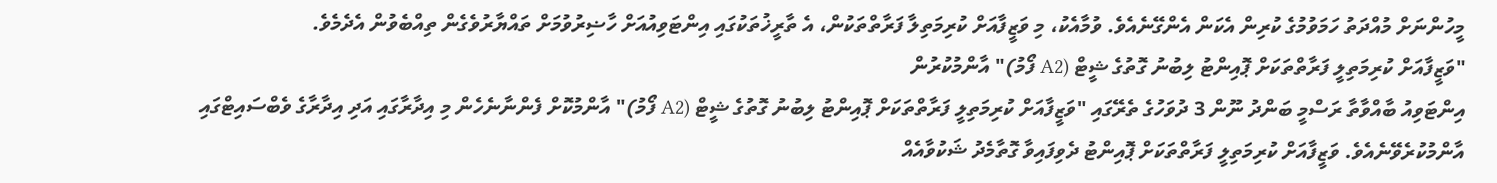މީހުންނަށް މުއްދަތު ހަމަވުމުގެ ކުރިން އެކަން އެންގޭނެއެވެ. ވުމާއެކު، މި ވަޒީފާއަށް ކުރިމަތިލާ ފަރާތްތަކުން، އެ ތާރީޚުތަކުގައި އިންޓަވިއުއަށް ހާޟިރުވުމަށް ތައްޔާރުވެގެން ތިއްބެވުން އެދެމެވެ.
"ވަޒީފާއަށް ކުރިމަތިލީ ފަރާތްތަކަށް ޕޮއިންޓު ލިބުނު ގޮތުގެ ޝީޓް (A2 ފޯމު)" އާންމުކުރުން
އިންޓަވިއު ބާއްވާތާ ރަސްމީ ބަންދު ނޫން 3 ދުވަހުގެ ތެރޭގައި "ވަޒީފާއަށް ކުރިމަތިލީ ފަރާތްތަކަށް ޕޮއިންޓު ލިބުނު ގޮތުގެ ޝީޓް (A2 ފޯމު)" އާންމުކޮށް ފެންނާނެހެން މި އިދާރާގައި އަދި އިދާރާގެ ވެބްސައިޓްގައި އާންމުކުރެވޭނެއެވެ. ވަޒީފާއަށް ކުރިމަތިލީ ފަރާތްތަކަށް ޕޮއިންޓު ދެވިފައިވާ ގޮތާމެދު ޝަކުވާއެއް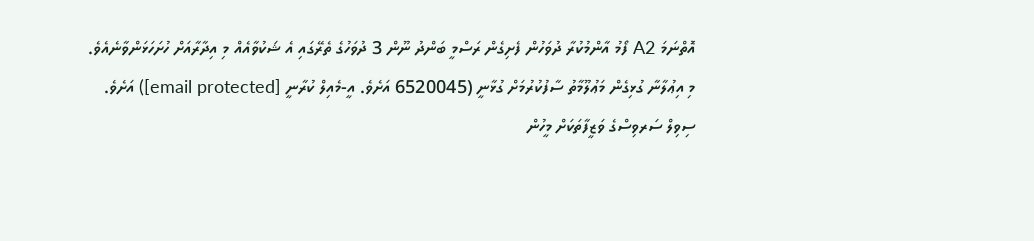އޮތްނަމަ A2 ފޯމު އާންމުކުރާ ދުވަހުން ފެށިގެން ރަސްމީ ބަންދު ނޫން 3 ދުވަހުގެ ތެރޭގައި އެ ޝަކުވާއެއް މި އިދާރާއަށް ހުށަހަޅަންވާނެއެވެ.
މި އިޢުލާނާ ގުޅިގެން މަޢުލޫމާތު ސާފުކުރުމަށް ގުޅާނީ (6520045 އަށެވެ. އީ-މެއިލް ކުރާނީ [email protected]) އަށެވެ.
ސިވިލް ސަރވިސްގެ ވަޒީފާތަކަށް މީހުން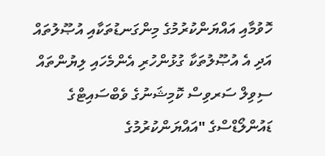ހޮވުމާއި އައްޔަންކުރުމުގެ މިންގަނޑުތަކާއި އުޞޫލުތައް އަދި އެ އުޞޫލުތަކާ ގުޅުންހުރި އެންމެހައި ލިޔުންތައް ސިވިލް ސަރވިސް ކޮމިޝަނުގެ ވެބްސައިޓްގެ ޑައުންލޯޑްސްގެ "އައްޔަންކުރުމުގެ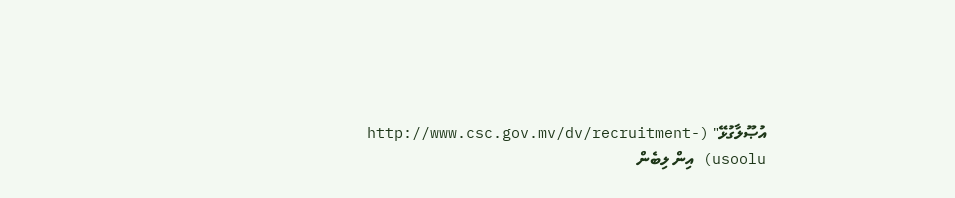އުޞޫލާގުޅޭ" (http://www.csc.gov.mv/dv/recruitment-usoolu) އިން ލިބެން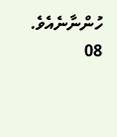ހުންނާނެއެވެ.
08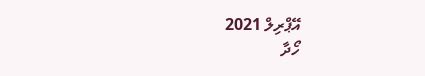އޭޕްރިލް 2021
ހޯދާ